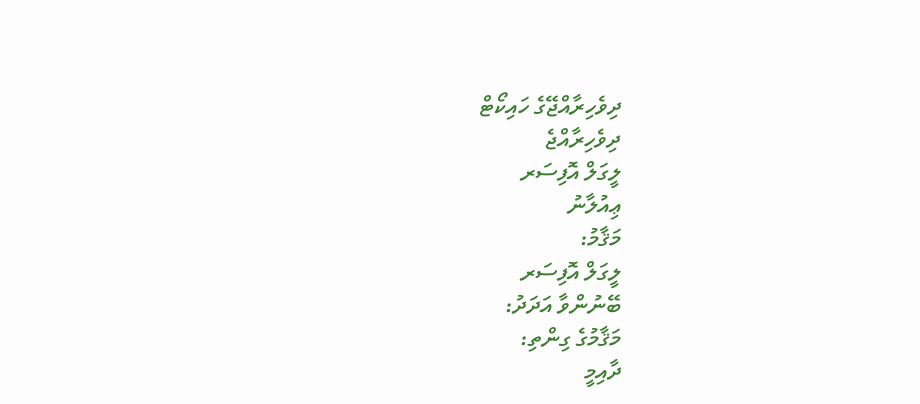ދިވެހިރާއްޖޭގެ ހައިކޯޓް
ދިވެހިރާއްޖެ
ލީގަލް އޮފިސަރ
ޢިއުލާނު
މަޤާމު:
ލީގަލް އޮފިސަރ
ބޭނުންވާ އަދަދު:
މަޤާމުގެ ގިންތި:
ދާއިމީ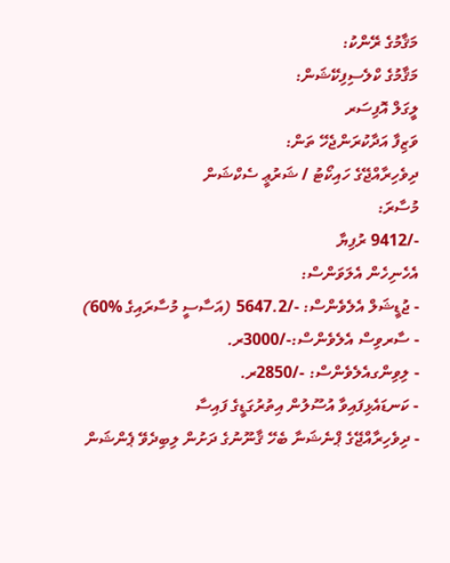މަޤާމުގެ ރޭންކު:
މަޤާމުގެ ކްލެސިފިކޭޝަން:
ލީގަލް އޮފިސަރ
ވަޒިފާ އަދާކުރަންޖެހޭ ތަން:
ދިވެހިރާއްޖޭގެ ހައިކޯޓު / ޝަރުޢީ ސެކްޝަން
މުސާރަ:
-/9412 ރުފިޔާ
އެހެނިހެން އެލަވަންސް:
- ޖުޑީޝަލް އެލެވެންސް: -/5647.2 (އަސާސީ މުސާރައިގެ %60)
- ސާރވިސް އެލެވެންސް:-/3000ރ.
- ލިވިންގއެލެވެންސް: -/2850ރ.
- ކަނޑައެޅިފައިވާ އުސޫލުން އިތުރުގަޑީގެ ފައިސާ
- ދިވެހިރާއްޖޭގެ ޕްނެޝަނާ ބެހޭ ޤާނޫނުގެ ދަށުން ލިބިދެވޭ ޕެންޝަން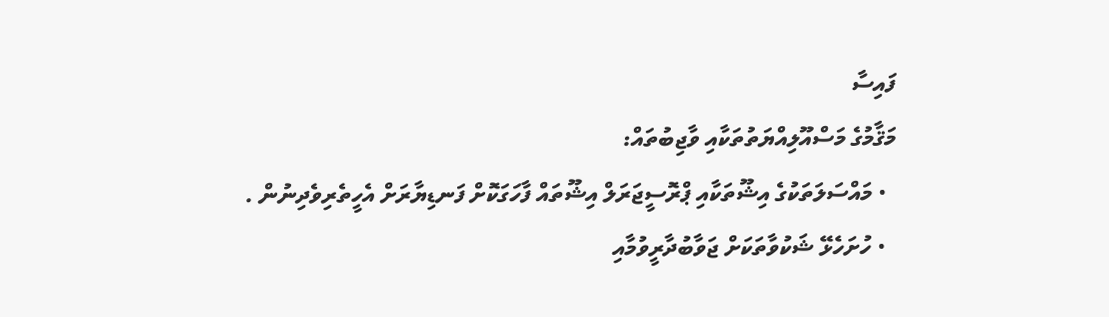ފައިސާ
މަޤާމުގެ މަސްއޫލިއްޔަތުތަކާއި ވާޖިބުތައް:
  • މައްސަލަތަކުގެ އިޝޫތަކާއި ޕްރޮސީޖަރަލް އިޝޫތައް ފާހަގަކޮށް ފަނޑިޔާރަށް އެހީތެރިވެދިނުން .
  • ހުށަހެޅޭ ޝަކުވާތަކަށް ޖަވާބުދާރީވުމާއި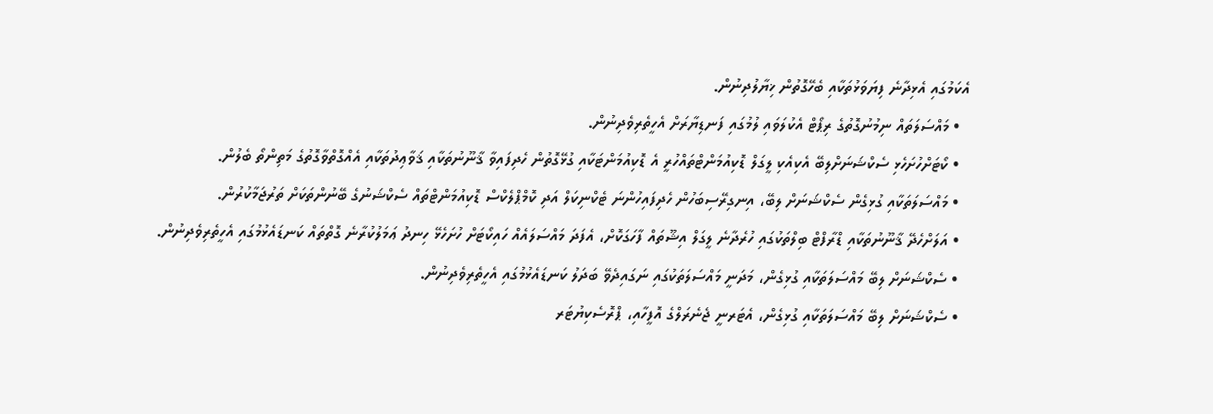އެކަމުގައި އެޅިދާނެ ފިޔަވަޅުތަކާއި ބެހޭގޮތުން ޚިޔާލުދިނުން.
  • މައްސަލަތައް ނިމުނުގޮތުގެ ރިޕޯޓް އެކުލަވައި ލުމުގައި ފަނޑިޔާރަށް އެހީތެރިވެދިނުން.
  • ކޯޓަށްހުށަހެޅި ސެކްޝަނަށްލިބޭ އެކިއެކި ލީގަލް ޑޮކިއުމަންޓްތައްހުރީ އެ ޑޮކިއުމަންޓަކާއި ގުޅޭގޮތުން ހެދިފައިވާ ޤާނޫނުތަކާއި ޤަވާޢިދުތަކާއި އެއްގޮތްވާގޮތުގެ މަތިންތޯ ބެލުން.
  • މައްސަލަތަކާއި ގުޅިގެން ސެކްޝަނަށް ލިބޭ، އިނގިރޭސިބަހުން ހެދިފައިހުންނަ ޓެކްނިކަލް އަދި ކޮމްޕްލެކްސް ޑޮކިއުމަންޓްތައް ސެކްޝަނުގެ ބޭނުންތަކަށް ތަރުޖަމާކުރުން.
  • އަލަށްހެދޭ ޤާނޫނުތަކާއި ޑްރާފްޓް ބިލްތަކުގައި ހުރެދާނެ ލީގަލް އިޝޫތައް ފާހަގަކޮށް، އެފަދަ މައްސަލައެއް ހައިކޯޓަށް ހުށަހެޅޭ ހިނދު ޢަމަލުކުރާނެ ގޮތްތައް ކަނޑައެޅުމުގައި އެހީތެރިވެދިނުން.
  • ސެކްޝަނަށް ލިބޭ މައްސަލަތަކާއި ގުޅިގެން، މަދަނީ މައްސަލަތަކުގައި ނަގައިދެވޭ ބަދަލު ކަނޑައެޅުމުގައި އެހީތެރިވެދިނުން.
  • ސެކްޝަނަށް ލިބޭ މައްސަލަތަކާއި ގުޅިގެން، އެޓަރނީ ޖެނެރަލްގެ އޮފީހާއި، ޕްރޮސެކިޔުޓަރ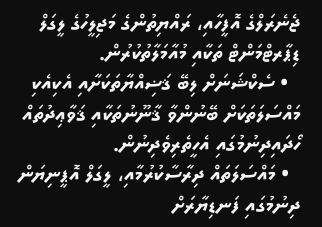ޖެނެރަލްގެ އޮފީހާއި، ރައްޔިތުންގެ މަޖިލީހުގެ ލީގަލް ޑިޕާރޓްމަންޓް ތަކާއި މުއާމަލާތުކުރުން.
  • ސެކްޝަނަށް ލިބޭ ޤަޟިއްޔާތަކަށާއި އެކިއެކި މައްސަލަތަކަށް ބޭނުންވާ ޤާނޫނުތަކާއި ޤަވާޢިދުތައް ހޯދައިދިނުމުގައި އެހީތެރިވެދިނުން.
  • މައްސަލަތައް ދިރާސާކުރުމާއި، ލީގަލް އޮޕީނިޔަން ދިނުމުގައި ފަނޑިޔާރަށް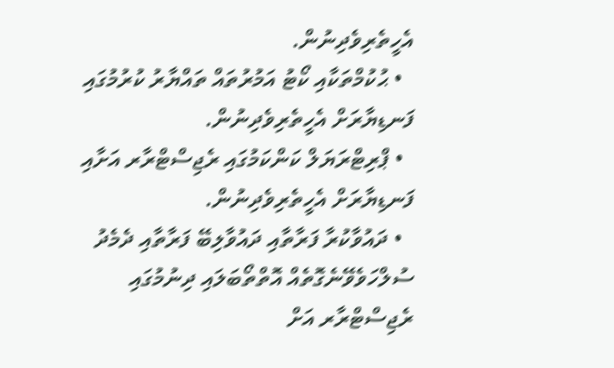އެހީތެރިވެދިނުން.
  • ޙުކުމްތަކާއި ކޯޓު އަމުރުތައް ތައްޔާރު ކުރުމުގައި ފަނޑިޔާރަށް އެހީތެރިވެދިނުން.
  • ޕްރިޓްރަޔަލް ކަންކަމުގައި ރެޖިސްޓްރާރ އަށާއި ފަނޑިޔާރަށް އެހީތެރިވެދިނުން.
  • ދައުވާކުރާ ފަރާތާއި ދައުވާލިބޭ ފަރާތާއި ދެމެދު ސުލްހަވެވޭނެގޮތެއް އޮތްތޯބަލައި ދިނުމުގައި ރެޖިސްޓްރާރ އަށް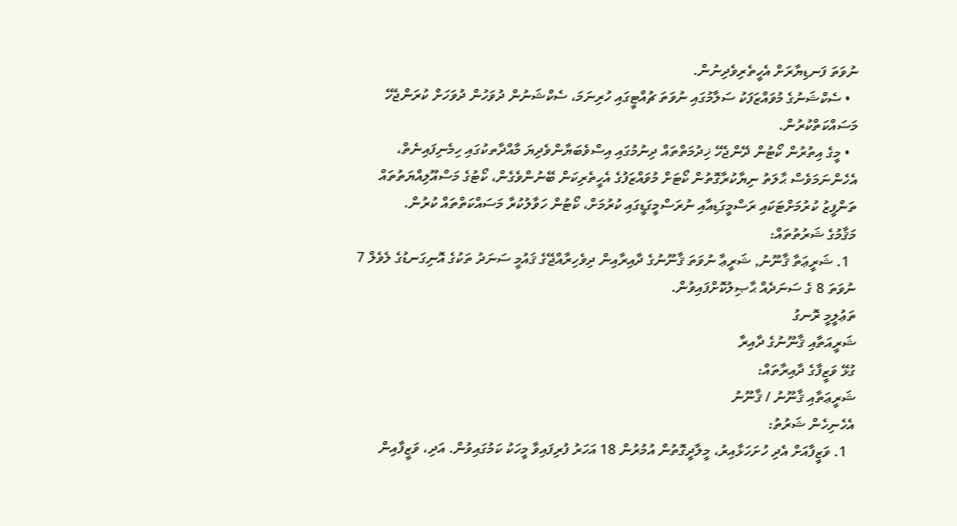ނުވަތަ ފަނޑިޔާރަށް އެހީތެރިވެދިނުން.
  • ސެކްޝަނުގެ މުވައްޒަފަކު ސަލާމުގައި ނުވަތަ ޗުއްޓީގައި ހުރިނަމަ، ސެކްޝަނުން ދުވަހުން ދުވަހަށް ކުރަންޖެހޭ މަސައްކަތްކުރުން.
  • މީގެ އިތުރުން ކޯޓުން ދޭންޖެހޭ ޚިދުމަތްތައް ދިނުމުގައި އިސްވެބަޔާންވެދިޔަ މާއްދާތކުގައި ހިމެނިފައިނެތް، އެހެންނަމަވެސް ޙާލަތު ނިޔާކުރާގޮތުން ކޯޓަށް މުވައްޒަފުގެ އެހީތެރިކަން ބޭނުންވެގެން، ކޯޓުގެ މަސްއޫލިއްޔަތުތައް ތަންފީޒު ކުރުމަށްޓަކައި ރަސްމީގަޑިއާއި ނުރަސްމީގަޑީގައި ކުރުމަށް، ކޯޓުން ހަވާލުކުރާ މަސައްކަތްތައް ކުރުން.
މަޤާމުގެ ޝަރުތުތައް:
  1. ޝަރީޢަތާ ޤާނޫނު, ޝަރީޢާ ނުވަތަ ޤާނޫނުގެ ދާއިރާއިން ދިވެހިރާއްޖޭގެ ޤައުމީ ސަނަދު ތަކުގެ އޮނިގަނޑުގެ ލެވެލް 7 ނުވަތަ 8 ގެ ސަނަދެއް ޙާޞިލުކޮށްފައިވުން.
ތަޢުލީމީ ރޮނގު
ޝަރީއަތާއި ޤާނޫނުގެ ދާއިރާ
ގުޅޭ ވަޒީފާގެ ދާއިރާތައް:
ޝަރީޢަތާއި ޤާނޫނު / ޤާނޫނު
އެހެނިހެން ޝަރުތު:
  1. ވަޒީފާއަށް އެދި ހުށަހަޅާއިރު، މީލާދީގޮތުން އުމުރުން 18 އަހަރު ފުރިފައިވާ މީހަކު ކަމުގައިވުން. އަދި، ވަޒީފާއިން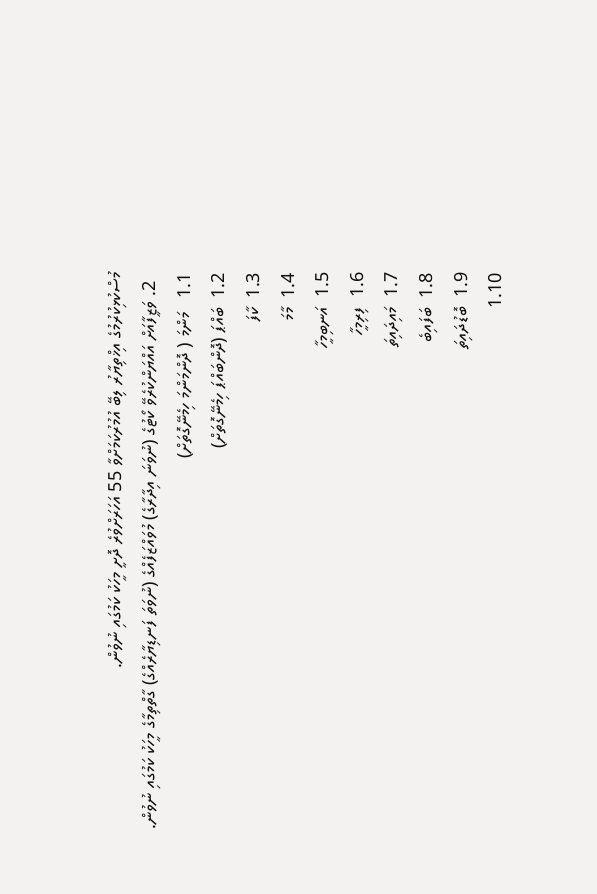މުސްކުޅިކުރުމުގެ އިޚްތިޔާރު ލިބޭ އުމުރުކަމަށްވާ 55 އަހަރަށްވުރެ ދޮށީ މީހަކު ކަމުގައި ނުވުން.
  2. ވަޒީފާއަށް އައްޔަންކުރެވޭ ކޯޓުގެ (ނުވަނަ އިދާރާގެ) މުވައްޒަފެއްގެ (ނުވަތަ ފަނޑިޔާރެއްގެ) ގާތްތިމާގެ މީހަކު ކަމުގައި ނުވުން.
1.1   މަންމަ ( ދޮންމަންމަ ހިމެނޭގޮތަށް)
1.2  ބައްޕަ (ދޮންބައްޕަ ހިމެނޭގޮތަށް)
1.3  ކާފަ
1.4  މާމަ
1.5  އަނބިމީހާ
1.6  ފިރިމީހާ
1.7  މައިދައިތަ
1.8  ބަފައިބެ
1.9  ބޮޑުދައިތަ
1.10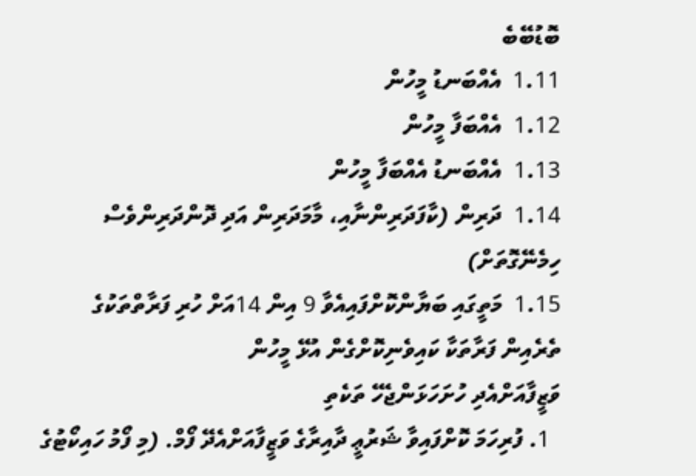ބޮޑުބޭބެ
1.11  އެއްބަނޑު މީހުން
1.12  އެއްބަފާ މީހުން
1.13  އެއްބަނޑު އެއްބަފާ މީހުން
1.14  ދަރިން (ކާފަދަރިންނާއި، މާމަދަރިން އަދި ދޮންދަރިންވެސް ހިމެނޭގޮތަށް)
1.15  މަތީގައި ބަޔާންކޮށްފައިއެވާ 9 އިން 14އަށް ހުރި ފަރާތްތަކުގެ ތެރެއިން ފަރާތަކާ ކައިވެނިކޮށްގެން އުޅޭ މީހުން
ވަޒީފާއަށްއެދި ހުށަހަޅަންޖެހޭ ތަކެތި
  1. ފުރިހަމަ ކޮށްފައިވާ ޝަރުޢީ ދާއިރާގެ ވަޒީފާއަށްއެދޭ ފޯމް. (މި ފޯމު ހައިކޯޓުގެ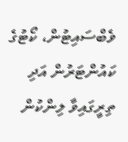ވެބްސައިޓުން، ކޯޓުގެ ކައުންޓަރުން އަދި ތިރީގައިވާ ލިންކުން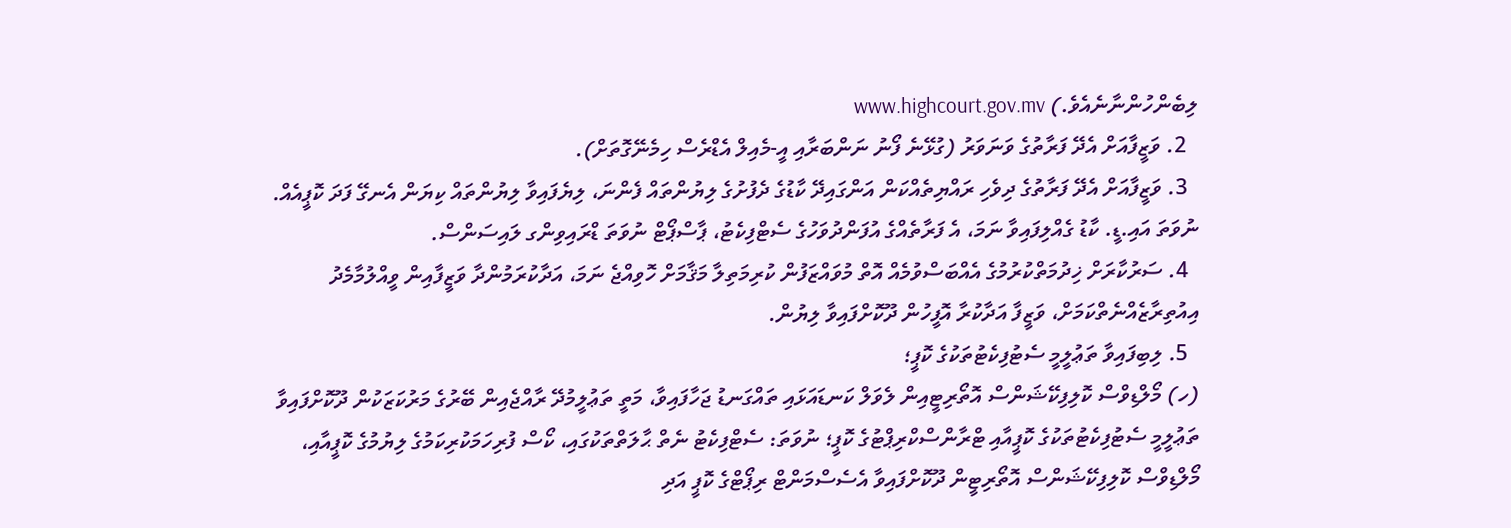ލިބެންހުންނާނެއެވެ.) www.highcourt.gov.mv
  2. ވަޒީފާއަށް އެދޭ ފަރާތުގެ ވަނަވަރު (ގުޅޭނެ ފޯނު ނަންބަރާއި އީ-މެއިލް އެޑްރެސް ހިމެނޭގޮތަށް).
  3. ވަޒީފާއަށް އެދޭ ފަރާތުގެ ދިވެހި ރައްޔިތެއްކަން އަންގައިދޭ ކާޑުގެ ދެފުށުގެ ލިޔުންތައް ފެންނަ، ލިޔެފައިވާ ލިޔުންތައް ކިޔަން އެނގޭ ފަދަ ކޮޕީއެއް. ނުވަތަ އައި.ޑީ. ކާޑު ގެއްލިފައިވާ ނަމަ، އެ ފަރާތެއްގެ އުފަންދުވަހުގެ ސެޓްފިކެޓު، ޕާސްޕޯޓް ނުވަތަ ޑްރައިވިންގ ލައިސަންސް.
  4. ސަރުކާރަށް ޚިދުމަތްކުރުމުގެ އެއްބަސްވުމެއް އޮތް މުވައްޒަފުން ކުރިމަތިލާ މަޤާމަށް ހޮވިއްޖެ ނަމަ، އަދާކުރަމުންދާ ވަޒީފާއިން ވީއްލުމާމެދު އިއުތިރާޒެއްނެތްކަމަށް، ވަޒީފާ އަދާކުރާ އޮފީހުން ދޫކޮށްފައިވާ ލިޔުން.
  5. ލިބިފައިވާ ތަޢުލީމީ ސެޓުފިކެޓުތަކުގެ ކޮޕީ؛
(ހ) މޯލްޑިވްސް ކޮލިފިކޭޝަންސް އޮތޯރިޓީއިން ލެވަލް ކަނޑައަޅައި ތައްގަނޑު ޖަހާފައިވާ، މަތީ ތަޢުލީމުދޭ ރާއްޖެއިން ބޭރުގެ މަރުކަޒަކުން ދޫކޮށްފައިވާ ތަޢުލީމީ ސެޓުފިކެޓުތަކުގެ ކޮޕީއާއި ޓްރާންސްކްރިޕްޓުގެ ކޮޕީ؛ ނުވަތަ: ސެޓްފިކެޓު ނެތް ޙާލަތްތަކުގައި، ކޯސް ފުރިހަމަކުރިކަމުގެ ލިޔުމުގެ ކޮޕީއާއި، މޯލްޑިވްސް ކޮލިފިކޭޝަންސް އޮތޯރިޓީން ދޫކޮށްފައިވާ އެސެސްމަންޓް ރިޕޯޓްގެ ކޮޕީ އަދި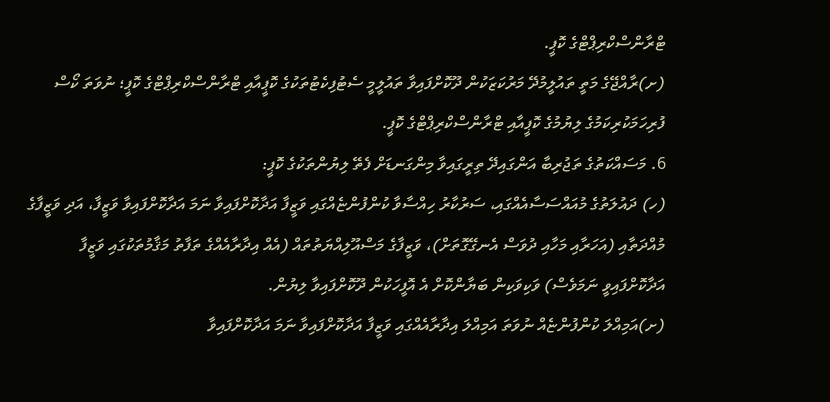ޓްރާންސްކްރިޕްޓްގެ ކޮޕީ.
(ށ)ރާއްޖޭގެ މަތީ ތައުލީމުދޭ މަރުކަޒަކުން ދޫކޮށްފައިވާ ތައުލީމީ ސެޓުފިކެޓުތަކުގެ ކޮޕީއާއި ޓްރާންސްކްރިޕްޓްގެ ކޮޕީ؛ ނުވަތަ ކޯސް ފުރިހަމަކުރިކަމުގެ ލިޔުމުގެ ކޮޕީއާއި ޓްރާންސްކްރިޕްޓްގެ ކޮޕީ.
6. މަސައްކަތުގެ ތަޖުރިބާ އަންގައިދޭ ތިރީގައިވާ މިންގަނޑަށް ފެތޭ ލިޔުންތަކުގެ ކޮޕީ:
(ހ) ދައުލަތުގެ މުއައްސަސާއެއްގައި، ސަރުކާރު ހިއްސާވާ ކުންފުންޏެއްގައި ވަޒީފާ އަދާކޮށްފައިވާ ނަމަ އަދާކޮށްފައިވާ ވަޒީފާ، އަދި ވަޒީފާގެ މުއްދަތާއި (އަހަރާއި މަހާއި ދުވަސް އެނގޭގޮތަށް)، ވަޒީފާގެ މަސްއޫލިއްޔަތުތައް (އެއް އިދާރާއެއްގެ ތަފާތު މަޤާމުތަކުގައި ވަޒީފާ އަދާކޮށްފައިވީ ނަމަވެސް) ވަކިވަކިން ބަޔާންކޮށް އެ އޮފީހަކުން ދޫކޮށްފައިވާ ލިޔުން.
(ށ)އަމިއްލަ ކުންފުންޏެއް ނުވަތަ އަމިއްލަ އިދާރާއެއްގައި ވަޒީފާ އަދާކޮށްފައިވާ ނަމަ އަދާކޮށްފައިވާ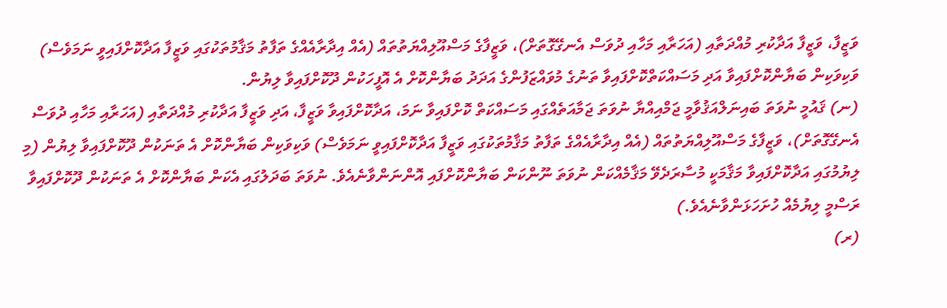ވަޒީފާ، ވަޒީފާ އަދާކުރި މުއްދަތާއި (އަހަރާއި މަހާއި ދުވަސް އެނގޭގޮތަށް)، ވަޒީފާގެ މަސްއޫލިއްޔަތުތައް (އެއް އިދާރާއެއްގެ ތަފާތު މަޤާމުތަކުގައި ވަޒީފާ އަދާކޮށްފައިވީ ނަމަވެސް) ވަކިވަކިން ބަޔާންކޮށްފައިވާ އަދި މަސައްކަތްކޮށްފައިވާ ތަނުގެ މުވައްޒަފުންގެ އަދަދު ބަޔާންކޮށް އެ އޮފީހަކުން ދޫކޮށްފައިވާ ލިޔުން.
(ނ) ޤައުމީ ނުވަތަ ބައިނަލްއަޤުވާމީ ޖަމްއިއްޔާ ނުވަތަ ޖަމާއަތެއްގައި މަސައްކަތް ކޮށްފައިވާ ނަމަ، އަދާކޮށްފައިވާ ވަޒީފާ، އަދި ވަޒީފާ އަދާކުރި މުއްދަތާއި (އަހަރާއި މަހާއި ދުވަސް އެނގޭގޮތަށް)، ވަޒީފާގެ މަސްއޫލިއްޔަތުތައް (އެއް އިދާރާއެއްގެ ތަފާތު މަޤާމުތަކުގައި ވަޒީފާ އަދާކޮށްފައިވީ ނަމަވެސް) ވަކިވަކިން ބަޔާންކޮށް އެ ތަނަކުން ދޫކޮށްފައިވާ ލިޔުން (މި ލިޔުމުގައި އަދާކޮށްފައިވާ މަޤާމަކީ މުސާރަދެވޭ މަޤާމެއްކަން ނުވަތަ ނޫންކަން ބަޔާންކޮށްފައި އޮންނަންވާނެއެވެ. ނުވަތަ ބަދަލުގައި އެކަން ބަޔާންކޮށް އެ ތަނަކުން ދޫކޮށްފައިވާ ރަސްމީ ލިޔުމެއް ހުށަހަޅަންވާނެއެވެ.)
(ރ)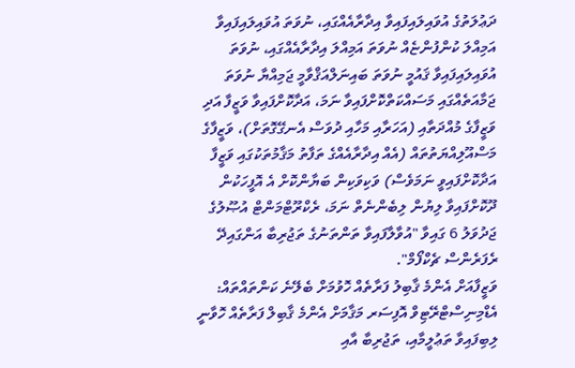ދަޢުލަތުގެ އުވައިލައިފައިވާ އިދާރާއެއްގައި، ނުވަތަ އުވައިލައިފައިވާ އަމިއްލަ ކުންފުންޏެއް ނުވަތަ އަމިއްލަ އިދާރާއެއްގައި، ނުވަތަ އުވައިލައިފައިވާ ޤައުމީ ނުވަތަ ބައިނަލްއަޤްވާމީ ޖަމިއްޔާ ނުވަތަ ޖަމާއަތެއްގައި މަސައްކަތްކޮށްފައިވާ ނަމަ، އަދާކޮށްފައިވާ ވަޒީފާ އަދި ވަޒީފާގެ މުއްދަތާއި (އަހަރާއި މަހާއި ދުވަސް އެނގޭގޮތަށް)، ވަޒީފާގެ މަސްއޫލިއްޔަތުތައް (އެއް އިދާރާއެއްގެ ތަފާތު މަޤާމުތަކުގައި ވަޒީފާ އަދާކޮށްފައިވީ ނަމަވެސް) ވަކިވަކިން ބަޔާންކޮށް އެ އޮފީހަކުން ދޫކޮށްފައިވާ ލިޔުން ލިބެންނެތް ނަމަ، ރެކްރޫޓްމަންޓް އުޞޫލުގެ ޖަދުވަލު 6 ގައިވާ "އުވާލާފައިވާ ތަންތަނުގެ ތަޖުރިބާ އަންގައިދޭ ރެފަރެންސް ޗެކްފޯމް".
ވަޒީފާއަށް އެންމެ ޤާބިލު ފަރާތެއް ހޮވުމަށް ބެލޭނެ ކަންތައްތައް:
އެޑްމިނިސްޓްރޭޓިވް އޮފިސަރ މަޤާމަށް އެންމެ ޤާބިލް ފަރާތެއް ހޮވާނީ ލިބިފައިވާ ތަޢުލީމާއި، ތަޖުރިބާ އާއި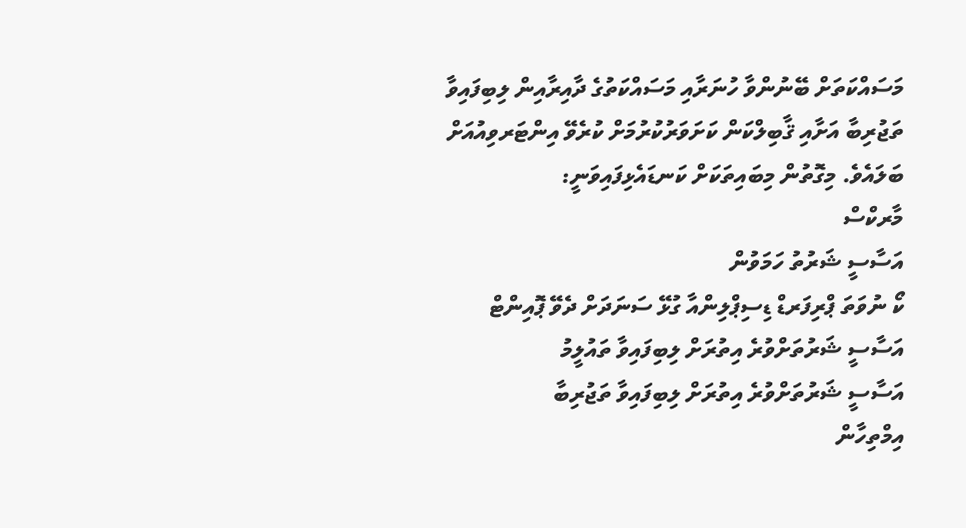މަސައްކަތަށް ބޭނުންވާ ހުނަރާއި މަސައްކަތުގެ ދާއިރާއިން ލިބިފައިވާ ތަޖުރިބާ އަށާއި ޤާބިލްކަން ކަށަވަރުކުރުމަށް ކުރެވޭ އިންޓަރވިއުއަށް ބަލައެވެ. މިގޮތުން މިބައިތަކަށް ކަނޑައެޅިފައިވަނީ:
މާރކްސް
އަސާސީ ޝަރުތު ހަމަވުން
ކޯ ނުވަތަ ޕްރިފަރޑް ޑިސިޕްލިންއާ ގުޅޭ ސަނަދަށް ދެވޭ ޕޮއިންޓް
އަސާސީ ޝަރުތަށްވުރެ އިތުރަށް ލިބިފައިވާ ތައުލީމު
އަސާސީ ޝަރުތަށްވުރެ އިތުރަށް ލިބިފައިވާ ތަޖުރިބާ
އިމްތިހާން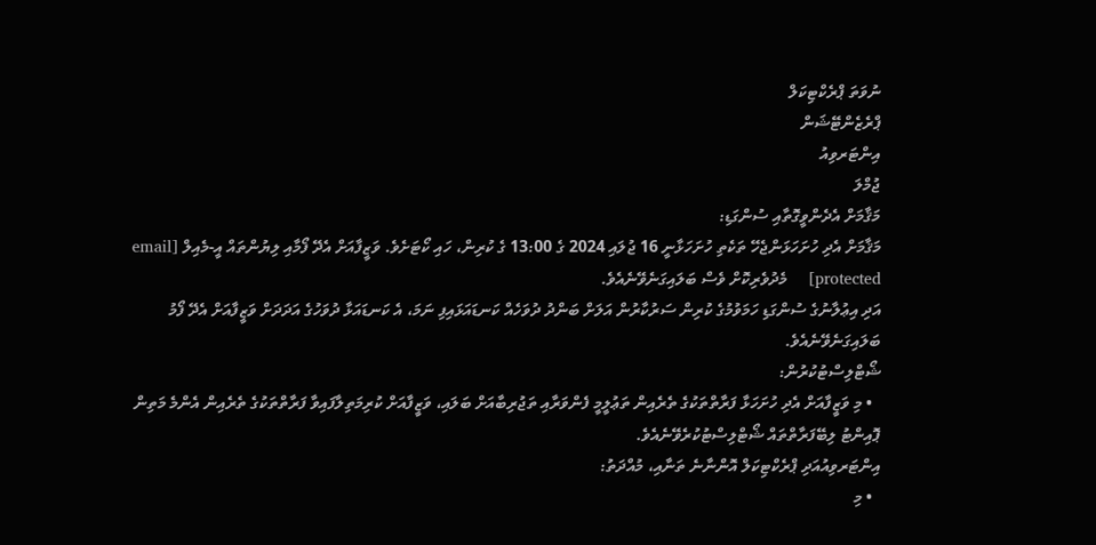ނުވަތަ ޕްރެކްޓިކަލް
ޕްރެޒެންޓޭޝަން
އިންޓަރވިއު
ޖުމްލަ
މަޤާމަށް އެދެންވީގޮތާއި ސުންގަޑި:
މަޤާމަށް އެދި ހުށަހަޅަންޖެހޭ ތަކެތި ހުށަހަޅާނީ 16 ޖުލައި 2024 ގެ 13:00 ގެ ކުރިން، ހައި ކޯޓަށެވެ. ވަޒީފާއަށް އެދޭ ފޯމާއި ލިޔުންތައް އީ-މެއިލް [email protected]    މެދުވެރިކޮށް ވެސް ބަލައިގަނެވޭނެއެވެ.
އަދި އިޢުލާނުގެ ސުންގަޑި ހަމަވުމުގެ ކުރިން ސަރުކާރުން އަލަށް ބަންދު ދުވަހެއް ކަނޑައަޅައިފި ނަމަ، އެ ކަނޑައަޅާ ދުވަހުގެ އަދަދަށް ވަޒީފާއަށް އެދޭ ފޯމު ބަލައިގަނެވޭނެއެވެ.
ޝޯޓްލިސްޓުކުރުން:
  • މި ވަޒީފާއަށް އެދި ހުށަހަޅާ ފަރާތްތަކުގެ ތެރެއިން ތަޢުލީމީ ފެންވަރާއި ތަޖުރިބާއަށް ބަލައި، ވަޒީފާއަށް ކުރިމަތިލާފައިވާ ފަރާތްތަކުގެ ތެރެއިން އެންމެ މަތިން ޕޮއިންޓު ލިބޭފަރާތްތައް ޝޯޓްލިސްޓުކުރެވޭނެއެވެ.
އިންޓަރވިއުއަދި ޕްރެކްޓިކަލް އޮންނާނެ ތަނާއި، މުއްދަތު:
  • މި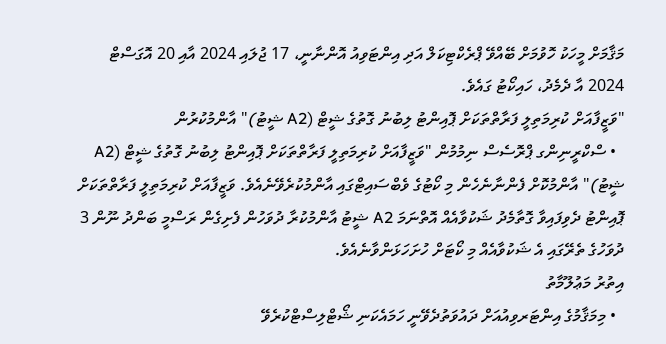މަޤާމަށް މީހަކު ހޮވުމަށް ބޭއްވޭ ޕްރެކްޓިކަލް އަދި އިންޓަވިއު އޮންނާނީ، 17 ޖުލައި 2024 އާއި 20 އޮގަސްޓް 2024 އާ ދެމެދު، ހައިކޯޓު ގައެވެ.
"ވަޒީފާއަށް ކުރިމަތިލީ ފަރާތްތަކަށް ޕޮއިންޓު ލިބުނު ގޮތުގެ ޝީޓް (A2 ޝީޓު)" އާންމުކުރުން
  • ސްކްރީނިންގ ޕްރޮސެސް ނިމުމުން "ވަޒީފާއަށް ކުރިމަތިލީ ފަރާތްތަކަށް ޕޮއިންޓު ލިބުނު ގޮތުގެ ޝީޓް (A2 ޝީޓު)" އާންމުކޮށް ފެންނާނެހެން މި ކޯޓުގެ ވެބްސައިޓްގައި އާންމުކުރެވޭނެއެވެ. ވަޒީފާއަށް ކުރިމަތިލީ ފަރާތްތަކަށް ޕޮއިންޓު ދެވިފައިވާ ގޮތާމެދު ޝަކުވާއެއް އޮތްނަމަ A2 ޝީޓު އާންމުކުރާ ދުވަހުން ފެށިގެން ރަސްމީ ބަންދު ނޫން 3 ދުވަހުގެ ތެރޭގައި އެ ޝަކުވާއެއް މި ކޯޓަށް ހުށަހަޅަންވާނެއެވެ.
އިތުރު މަޢުލޫމާތު
  • މިމަޤާމުގެ އިންޓަރވިއުއަށް ދައުވަތުދެވޭނީ ހަމައެކަނި ޝޯޓްލިސްޓްކުރެވޭ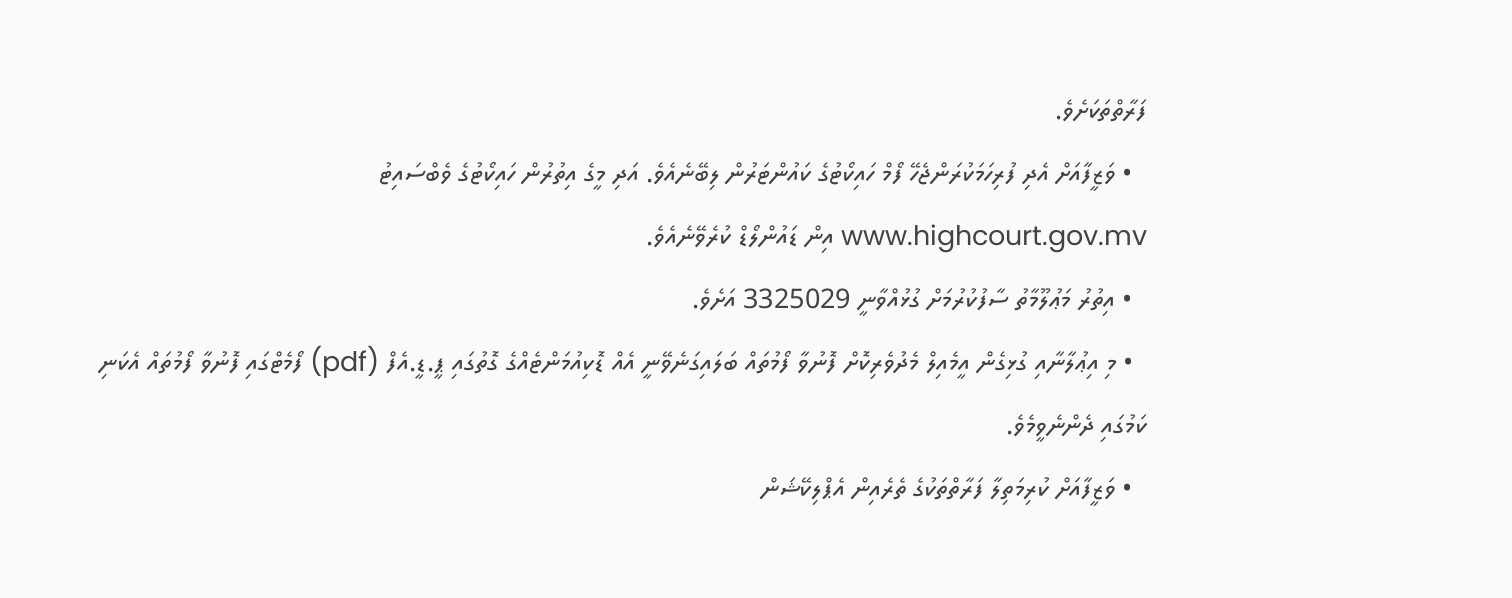ފަރާތްތަކަށެވެ.
  • ވަޒީފާއަށް އެދި ފުރިހަމަކުރަންޖެހޭ ފޯމް ހައިކޯޓުގެ ކައުންޓަރުން ލިބޭނެއެވެ. އަދި މީގެ އިތުރުން ހައިކޯޓުގެ ވެބްސައިޓު  www.highcourt.gov.mv އިން ޑައުންލޯޑް ކުރެވޭނެއެވެ.
  • އިތުރު މަޢުލޫމާތު ސާފުކުރުމަށް ގުޅުއްވާނީ 3325029 އަށެވެ.
  • މި އިޢުލާނާއި ގުޅިގެން އީމެއިލް މެދުވެރިކޮށް ފޮނުވާ ފޯމުތައް ބަލައިގަނެވޭނީ އެއް ޑޮކިއުމަންޓެއްގެ ގޮތުގައި ޕީ.ޑީ.އެފް (pdf) ފޯމެޓްގައި ފޮނުވާ ފޯމުތައް އެކަނި ކަމުގައި ދެންނެވީމެވެ.
  • ވަޒީފާއަށް ކުރިމަތިލާ ފަރާތްތަކުގެ ތެރެއިން އެޕްލިކޭޝަން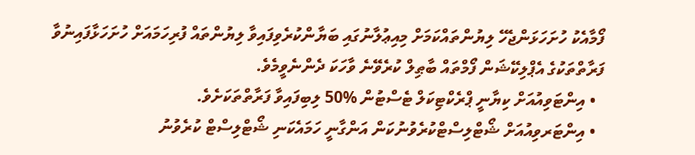ފޯމާއެކު ހުށަހަޅަންޖެހޭ ލިޔުންތައްކަމަށް މިއިޢުލާނުގައި ބަޔާންކުރެވިފައިވާ ލިޔުންތައް ފުރިހަމައަށް ހުށަހަޅާފައިނުވާ ފަރާތްތަކުގެ އެޕްލިކޭޝަން ފޯމްތައް ބާޠިލް ކުރެވޭނެ ވާހަކަ ދެންނެވީމެވެ.
  • އިންޓަވިއުއަށް ކިޔާނީ ޕްރެކްޓިކަލް ޓެސްޓުން %50 ލިބިފައިވާ ފަރާތްތަކަށެވެ.
  • އިންޓަރވިއުއަށް ޝޯޓްލިސްޓްކުރެވުނުކަން އަންގާނީ ހަމައެކަނި ޝޯޓްލިސްޓް ކުރެވުނު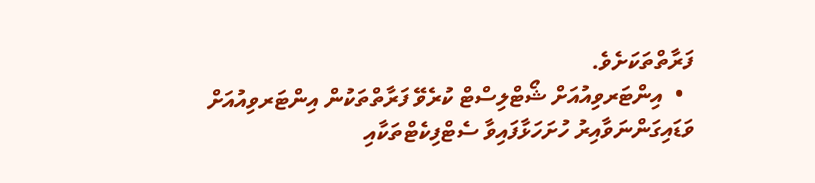ފަރާތްތަކަށެވެ.
  •  އިންޓަރވިއުއަށް ޝޯޓްލިސްޓް ކުރެވޭ ފަރާތްތަކުން އިންޓަރވިއުއަށް ވަޑައިގަންނަވާއިރު ހުށަހަޅާފައިވާ ސެޓްފިކެޓްތަކާއި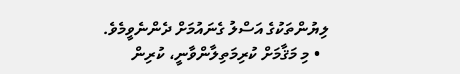ލިޔުންތަކުގެ އަސްލު ގެނައުމަށް ދެންނެވީމެވެ.
  • މި މަޤާމަށް ކުރިމަތިލާންވާނީ، ކުރިން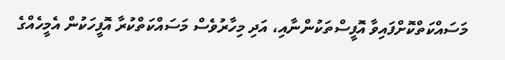މަސައްކަތްކޮށްފައިވާ އޮފީސްތަކުންނާއި، އަދި މިހާރުވެސް މަސައްކަތްކުރާ އޮފީހަކުން އެމީހެއްގެ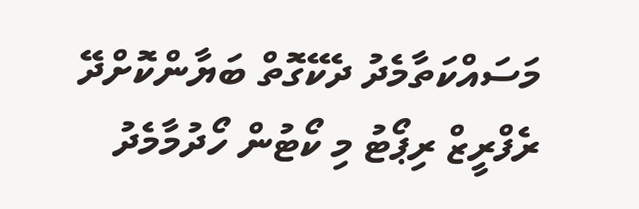މަސައްކަތާމެދު ދެކޭގޮތް ބަޔާންކޮށްދޭ ރެފްރީޒް ރިޕޯޓު މި ކޯޓުން ހޯދުމާމެދު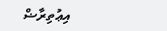އިޢުތިރާޟް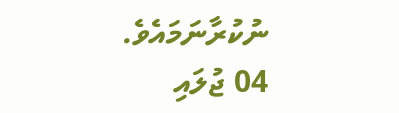ނުކުރާނަމައެވެ.
04 ޖުލައި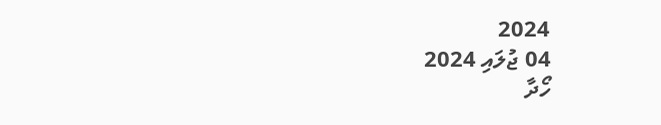2024
04 ޖުލައި 2024
ހޯދާ